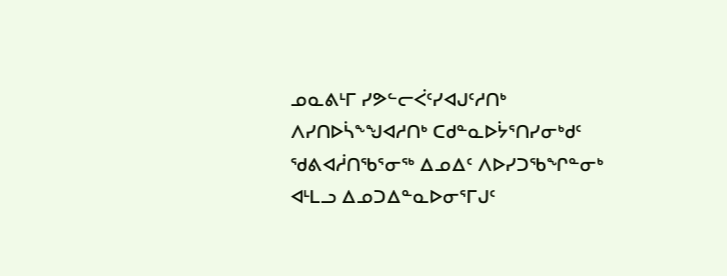ᓄᓇᕕᒻᒥ ᓯᕗᓪᓕᐹᑦᓯᐊᒍᑦᓱᑎᒃ ᐱᓯᑎᐅᓵᖕᖑᐊᓱᑎᒃ ᑕᑯᓐᓇᐅᔮᕐᑎᓯᓂᒃᑯᑦ ᖁᕕᐊᓲᑎᖃᕐᓂᖅ ᐃᓄᐃᑦ ᐱᐅᓯᑐᖃᖏᓐᓂᒃ ᐊᒻᒪᓗ ᐃᓄᑐᐃᓐᓇᐅᓂᕐᒥᒍᑦ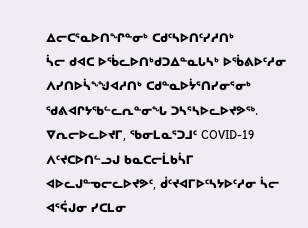ᐃᓕᑕᕐᓇᐅᑎᖏᓐᓂᒃ ᑕᑯᑦᓴᐅᑎᑦᓯᓱᑎᒃ
ᓵᓕ ᑯᐊᑕ ᐅᖄᓚᐅᑎᒃᑯᑐᐃᓐᓇᒐᓴᒃ ᐅᖄᕕᐅᑦᓱᓂ ᐱᓯᑎᐅᓵᖕᖑᐊᓱᑎᒃ ᑕᑯᓐᓇᐅᔮᕐᑎᓯᓂᕐᓂᒃ ᖁᕕᐊᒋᔭᖃᓪᓚᕆᓐᓂᖓ ᑐᓴᕐᓴᐅᓚᐅᔪᕗᖅ. ᐁᕆᓕᐅᓚᐅᔪᒥ, ᖃᓂᒪᓇᕐᑐᒧᑦ COVID-19 ᐱᑦᔪᑕᐅᑎᓪᓗᒍ ᑲᓇᑕᓕᒫᑲᓵᒥ ᐊᐅᓚᒍᓐᓀᓕᓚᐅᔪᕗᑦ, ᑰᑦᔪᐊᒥᐅᑦᓴᔭᐅᑦᓱᓂ ᓵᓕ ᐊᕐᕌᒍᓂ ᓯᑕᒪᓂ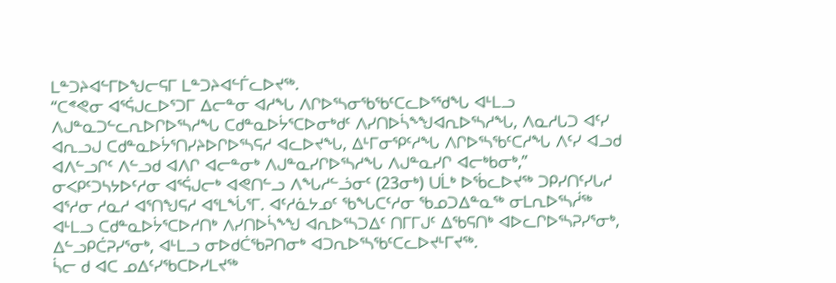ᒪᓐᑐᔨᐊᓪᒥᐅᖑᓕᕋᒥ ᒪᓐᑐᔨᐊᓪᒦᓚᐅᔪᖅ.
“ᑕᕝᕙᓂ ᐊᕐᕌᒍᓚᐅᕐᑐᒥ ᐃᓕᓐᓂ ᐊᓱᖓ ᐱᒋᐅᕐᓴᓂᖃᖃᑦᑕᓚᐅᕐᖁᖓ ᐊᒻᒪᓗ ᐱᒍᓐᓇᑐᓪᓚᕆᐅᒋᐅᕐᓴᓱᖓ ᑕᑯᓐᓇᐅᔮᕐᑕᐅᓂᒃᑯᑦ ᐱᓯᑎᐅᓵᖕᖑᐊᕆᐅᕐᓴᓱᖓ, ᐱᓇᓱᒐᑐ ᐊᑦᓯ ᐊᕆᓗᒍ ᑕᑯᓐᓇᐅᔮᕐᑎᓯᔨᐅᒋᐅᕐᓴᕋᓱ ᐊᓚᐅᔪᖓ, ᐃᒻᒥᓂᕿᑦᓱᖓ ᐱᒋᐅᕐᓴᖃᑦᑕᓱᖓ ᐱᑦᓯ ᐊᓗᑯ ᐊᐱᓪᓗᒋᑦ ᐱᓪᓗᑯ ᐊᐱᒋ ᐊᓕᓐᓂᒃ ᐱᒍᓐᓇᓯᒋᐅᕐᓴᓱᖓ ᐱᒍᓐᓇᓯᒋ ᐊᓕᒃᑲᓂᒃ,” ᓂᐸᑭᑦᑐᓴᔭᐅᑦᓱᓂ ᐊᕐᕌᒍᓕᒃ ᐊᕙᑎᓪᓗ ᐱᖓᓱᓪᓘᓂᑦ (23ᓂᒃ) ᑌᒫᒃ ᐅᖄᓚᐅᔪᖅ ᑐᑭᓯᑎᑦᓯᒐᓱ ᐊᕐᓱᓂ ᓱᓇᓱ ᐊᕐᑎᖑᕋᓱ ᐊᕐᒪᖔᕐᒥ. ᐊᑦᓱᓈᔭᓄᑦ ᖃᖓᑕᑦᓱᓂ ᖃᓄᑐᐃᓐᓇᖅ ᓂᒪᕆᐅᕐᓴᓲᖅ ᐊᒻᒪᓗ ᑕᑯᓐᓇᐅᔮᕐᑕᐅᓱᑎᒃ ᐱᓯᑎᐅᓵᖕᖑ ᐊᕆᐅᕐᓴᑐᐃᑦ ᑎᒥᒥᒍᑦ ᐃᖃᕋᑎᒃ ᐊᐅᓚᒋᐅᕐᓴᕈᓯᕐᓂᒃ, ᐃᓪᓗᑭᑖᕈᓯᕐᓂᒃ, ᐊᒻᒪᓗ ᓂᐅᑯᑖᖃᕈᑎᓂᒃ ᐊᑐᕆᐅᕐᓴᖃᑦᑕᓚᐅᔪᒻᒥᔪᖅ.
ᓵᓕ ᑯ ᐊᑕ ᓄᐃᑦᓯᖃᑕᐅᓯᒪᔪᖅ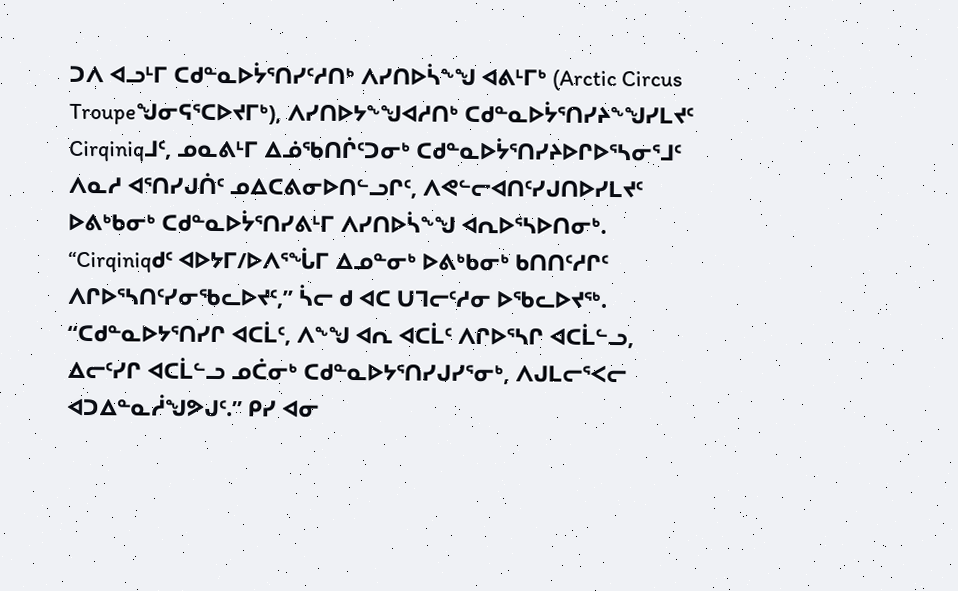ᑐᐱ ᐊᓗᒻᒥ ᑕᑯᓐᓇᐅᔮᕐᑎᓯᑦᓱᑎᒃ ᐱᓯᑎᐅᓵᖕᖑ ᐊᕕᒻᒥᒃ (Arctic Circus Troupeᖑᓂᕋᕐᑕᐅᔪᒥᒃ), ᐱᓯᑎᐅᔭᖕᖑᐊᓱᑎᒃ ᑕᑯᓐᓇᐅᔮᕐᑎᓯᔨᖕᖑᓯᒪᔪᑦ Cirqiniqᒧᑦ, ᓄᓇᕕᒻᒥ ᐃᓅᖃᑎᒌᑦᑐᓂᒃ ᑕᑯᓐᓇᐅᔮᕐᑎᓯᔨᐅᒋᐅᕐᓴᓂᕐᒧᑦ ᐱᓇᓱ ᐊᕐᑎᓯᒍᑏᑦ ᓄᐃᑕᕕᓂᐅᑎᓪᓗᒋᑦ, ᐱᕙᓪᓕᐊᑎᑦᓯᒍᑎᐅᓯᒪᔪᑦ ᐅᕕᒃᑲᓂᒃ ᑕᑯᓐᓇᐅᔮᕐᑎᓯᕕᒻᒥ ᐱᓯᑎᐅᓵᖕᖑ ᐊᕆᐅᕐᓴᐅᑎᓂᒃ.
“Cirqiniqᑯᑦ ᐊᐅᔭᒥ/ᐅᐱᕐᖔᒥ ᐃᓄᓐᓂᒃ ᐅᕕᒃᑲᓂᒃ ᑲᑎᑎᑦᓱᒋᑦ ᐱᒋᐅᕐᓴᑎᑦᓯᓂᖃᓚᐅᔪᑦ,” ᓵᓕ ᑯ ᐊᑕ ᑌᒣᓕᑦᓱᓂ ᐅᖃᓚᐅᔪᖅ. “ᑕᑯᓐᓇᐅᔭᕐᑎᓯᒋ ᐊᑕᒫᑦ, ᐱᖕᖑ ᐊᕆ ᐊᑕᒫᑦ ᐱᒋᐅᕐᓴᒋ ᐊᑕᒫᓪᓗ, ᐃᓕᑦᓯᒋ ᐊᑕᒫᓪᓗ ᓄᑖᓂᒃ ᑕᑯᓐᓇᐅᔭᕐᑎᓯᒍᓯᕐᓂᒃ, ᐱᒍᒪᓕᕐᐸᓕ ᐊᑐᐃᓐᓇᓲᖑᕗᒍᑦ.” ᑭᓯ ᐊᓂ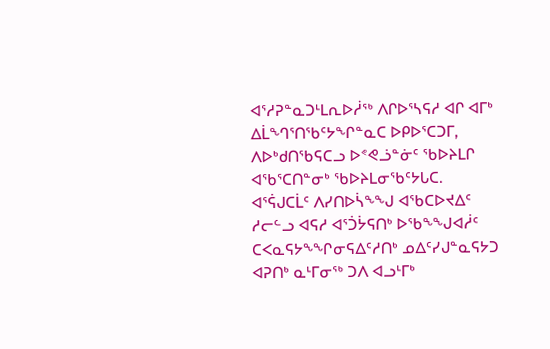ᐊᕐᓱᕈᓐᓇᑐᒻᒪᕆᐅᓲᖅ ᐱᒋᐅᕐᓴᕋᓱ ᐊᒋ ᐊᒥᒃ ᐃᒫᙰᕐᑎᖃᑦᔭᖏᓐᓇᑕ ᐅᑭᐅᕐᑕᑐᒥ, ᐱᐅᒃᑯᑎᖃᕋᑕᓗ ᐅᕝᕙᓘᓐᓃᑦ ᖃᐅᔨᒪᒋ ᐊᖃᕐᑕᑎᓐᓂᒃ ᖃᐅᔨᒪᓂᖃᑦᔭᒐᑕ.
ᐊᕐᕌᒍᑕᒫᑦ ᐱᓯᑎᐅᓵᖕᖑ ᐊᖃᑕᐅᔪᐃᑦ ᓱᓕᓪᓗ ᐊᕋᓱ ᐊᕐᑑᔮᕋᑎᒃ ᐅᖃᖕᖑᐊᓲᑦ ᑕᐸᓇᕋᔭᖕᖏᓂᕋᐃᑦᓱᑎᒃ ᓄᐃᑦᓯᒍᓐᓇᕋᔭᑐ ᐊᕈᑎᒃ ᓇᒻᒥᓂᖅ ᑐᐱ ᐊᓗᒻᒥᒃ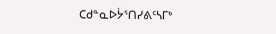ᑕᑯᓐᓇᐅᔮᕐᑎᓯᕕᑦᓴᒥᒃ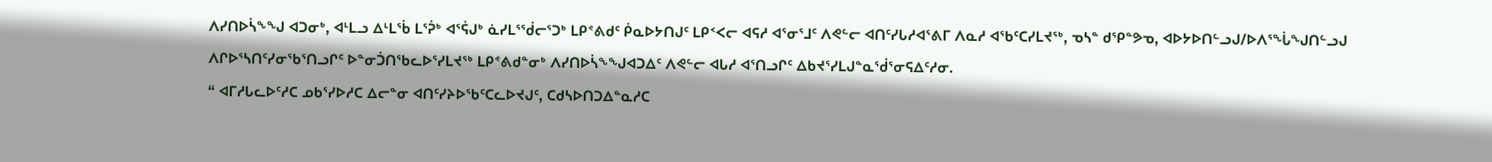ᐱᓯᑎᐅᓵᖕᖑ ᐊᑐᓂᒃ, ᐊᒻᒪᓗ ᐃᒻᒪᖄ ᒪᕐᕉᒃ ᐊᕐᕌᒍᒃ ᓈᓯᒪᕐᖂᓕᕐᑐᒃ ᒪᑭᕝᕕᑯᑦ ᑮᓇᐅᔭᑎᒍᑦ ᒪᑭᑉᐸᓕ ᐊᕋᓱ ᐊᕐᓂᕐᒧᑦ ᐱᕙᓪᓕ ᐊᑎᑦᓯᒐᓱᐊᕐᕕᒥ ᐱᓇᓱ ᐊᖃᑦᑕᓯᒪᔪᖅ, ᓀᓴᓐ ᑯᕿᓐᕗᓀ, ᐊᐅᔭᐅᑎᓪᓗᒍ/ᐅᐱᕐᖔᖑᑎᓪᓗᒍ ᐱᒋᐅᕐᓴᑎᑦᓯᓂᖃᕐᑎᓗᒋᑦ ᐅᓐᓂᑑᑎᖃᓚᐅᕐᓯᒪᔪᖅ ᒪᑭᕝᕕᑯᓐᓂᒃ ᐱᓯᑎᐅᓵᖕᖑᐊᑐᐃᑦ ᐱᕙᓪᓕ ᐊᒐᓱ ᐊᕐᑎᓗᒋᑦ ᐃᑲᔪᕐᓯᒪᒍᓐᓇᖂᕐᓂᕋᐃᑦᓱᓂ.
“ ᐊᒥᓱᒐᓚᐅᑦᓱᑕ ᓄᑲᕐᓯᐅᓱᑕ ᐃᓕᓐᓂ ᐊᑎᑦᓯᔨᐅᖃᑦᑕᓚᐅᔪᒍᑦ, ᑕᑯᓴᐅᑎᑐᐃᓐᓇᓱᑕ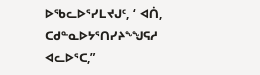ᐅᖃᓚᐅᕐᓯᒪᔪᒍᑦ, ‘ ᐊᑏ, ᑕᑯᓐᓇᐅᔭᕐᑎᓯᔨᖕᖑᕋᓱ ᐊᓚᐅᕐᑕ,”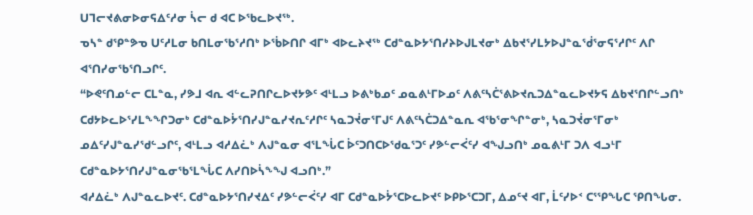ᑌᒣᓕᔪᕕᓂᐅᓂᕋᐃᑦᓱᓂ ᓵᓕ ᑯ ᐊᑕ ᐅᖃᓚᐅᔪᖅ.
ᓀᓴᓐ ᑯᕿᓐᕗᓀ ᑌᑦᓱᒪᓂ ᑲᑎᒪᓂᖃᕐᓱᑎᒃ ᐅᖄᐅᑎᒋ ᐊᒥᒃ ᐊᐅᓚᔨᔪᖅ ᑕᑯᓐᓇᐅᔭᕐᑎᓯᔨᐅᒍᒪᔪᓂᒃ ᐃᑲᔪᕐᓯᒪᔭᐅᒍᓐᓇᖂᕐᓂᕋᕐᓱᒋᑦ ᐱᒋ ᐊᕐᑎᓯᓂᖃᕐᑎᓗᒋᑦ.
“ᐅᕙᑦᑎᓄᓪᓕ ᑕᒪᓐᓇ, ᓯᕗᒧ ᐊᕆ ᐊᓪᓚᕈᑎᒋᓚᐅᔪᔭᕗᑦ ᐊᒻᒪᓗ ᐅᕕᒃᑲᓄᑦ ᓄᓇᕕᒻᒥᐅᓄᑦ ᐱᕕᑦᓴᑖᕐᕕᐅᔪᕆᑐᐃᓐᓇᓚᐅᔪᔭᕋ ᐃᑲᔪᕐᑎᒋᓪᓗᑎᒃ ᑕᑯᔭᐅᓚᐅᕐᓯᒪᖕᖏᑐᓂᒃ ᑕᑯᓐᓇᐅᔮᕐᑎᓯᒍᓐᓇᓯᔪᕆᑦᓱᒋᑦ ᓴᓇᑐᔫᓂᕐᒥᒍᑦ ᐱᕕᑦᓴᑖᑐᐃᓐᓇᕆ ᐊᖃᕐᓂᖏᓐᓂᒃ, ᓴᓇᑐᔫᓂᕐᒥᓂᒃ ᓄᐃᑦᓯᒍᓐᓇᓯᖁᓪᓗᒋᑦ, ᐊᒻᒪᓗ ᐊᓱᐃᓛᒃ ᐱᒍᓐᓇᓂ ᐊᕐᒪᖔᑕ ᐆᑦᑐᑎᑕᐅᖁᓇᕐᑐᑦ ᓯᕗᓪᓕᐹᑦᓯ ᐊᖑᓗᑎᒃ ᓄᓇᕕᒻᒥ ᑐᐱ ᐊᓗᒻᒥ ᑕᑯᓐᓇᐅᔭᕐᑎᓯᒍᓐᓇᓂᖃᕐᒪᖔᑕ ᐱᓯᑎᐅᓵᖕᖑ ᐊᓗᑎᒃ.”
ᐊᓱᐃᓛᒃ ᐱᒍᓐᓇᓚᐅᔪᑦ. ᑕᑯᓐᓇᐅᔭᕐᑎᓯᔪᐃᑦ ᓯᕗᓪᓕᐹᑦᓯ ᐊᒥ ᑕᑯᓐᓇᐅᔮᕐᑕᐅᓚᐅᔪᑦ ᐅᑭᐅᕐᑕᑐᒥ, ᐃᓄᑦᔪ ᐊᒥ, ᒫᑦᓯᐅᑉ ᑕᕐᕿᖓᑕ ᕿᑎᖓᓂ.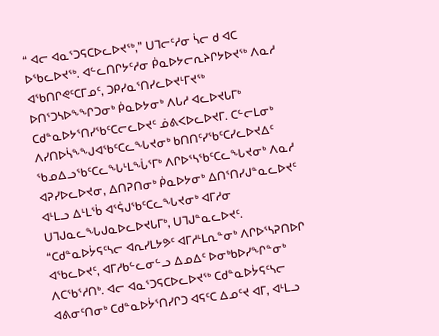“ ᐊᓕ ᐊᓇᕐᑐᕋᑕᐅᓚᐅᔪᖅ,” ᑌᒣᓕᑦᓱᓂ ᓵᓕ ᑯ ᐊᑕ ᐅᖃᓚᐅᔪᖅ. ᐊᓪᓚᑎᒋᔭᑦᓱᓂ ᑮᓇᐅᔭᓕᕆᔨᒋᔭᐅᔪᖅ ᐱᓇᓱ ᐊᖃᑎᒋᕙᑦᑕᒥᓄᑦ, ᑐᑭᓯᓇᕐᑎᓯᓚᐅᔪᒻᒥᔪᖅ ᐅᑎᕐᑐᓴᐅᖕᖏᑐᓂᒃ ᑮᓇᐅᔭᓂᒃ ᐱᒐᓱ ᐊᓚᐅᔪᒐᒥᒃ ᑕᑯᓐᓇᐅᔭᕐᑎᓯᖃᑦᑕᓕᓚᐅᔪᑦ ᓅᕕᐸᐅᓚᐅᔪᒥ. ᑕᓪᓕᒪᓂᒃ ᐱᓯᑎᐅᓵᖕᖑᐊᖃᑦᑕᓚᖓᔪᓂᒃ ᑲᑎᑎᑦᓯᖃᑦᑕᓯᓚᐅᔪᐃᑦ ᖃᓄᐃᓗᖃᑦᑕᓚᖓᒻᒪᖔᕐᒥᒃ ᐱᒋᐅᕐᓴᖃᑦᑕᓚᖓᔪᓂᒃ ᐱᓇᓱ ᐊᕈᓯᐅᓚᐅᔪᓂ, ᐃᑎᕈᑎᓂᒃ ᑮᓇᐅᔭᓂᒃ ᐃᑎᕐᑎᓯᒍᓐᓇᓚᐅᔪᑦ ᐊᒻᒪᓗ ᐃᒻᒪᖄ ᐊᕐᕌᒍᖃᑦᑕᓚᖓᔪᓂᒃ ᐊᒥᓱᓂ ᑌᒣᒍᓇᓚᖓᒍᓇᐅᓚᐅᔪᒐᒥᒃ, ᑌᒣᒍᓐᓇᓚᐅᔪᑦ.
“ᑕᑯᓐᓇᐅᔮᕋᑦᓴᓕ ᐊᕆᓯᒪᔭᕗᑦ ᐊᒥᓱᒻᒪᕆᓐᓂᒃ ᐱᒋᐅᕐᓴᕈᑎᐅᒋ ᐊᖃᓚᐅᔪᑦ, ᐊᒥᓱᑲᓪᓚᓂᓪᓗ ᐃᓄᐃᑦ ᐅᓂᒃᑲᐅᓯᖏᓐᓂᒃ ᐱᑕᖃᕐᓱᑎᒃ. ᐊᓕ ᐊᓇᕐᑐᕋᑕᐅᓚᐅᔪᖅ ᑕᑯᓐᓇᐅᔮᕋᑦᓴᓕ ᐊᕕᓂᑦᑎᓂᒃ ᑕᑯᓐᓇᐅᔮᕐᑎᓯᒋᑐ ᐊᕋᑦᑕ ᐃᓄᑦᔪ ᐊᒥ, ᐊᒻᒪᓗ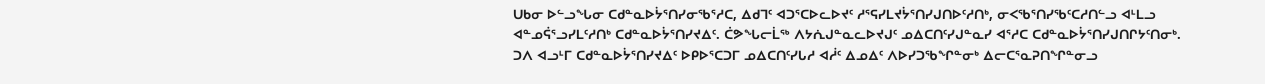ᑌᑲᓂ ᐅᓪᓗᖓᓂ ᑕᑯᓐᓇᐅᔮᕐᑎᓯᓂᖃᕐᓱᑕ, ᐃᑯᒣᑦ ᐊᑐᕐᑕᐅᓚᐅᔪᑦ ᓱᕐᕋᓯᒪᔪᔮᕐᑎᓯᒍᑎᐅᑦᓱᑎᒃ, ᓂᐸᖃᕐᑎᓯᖃᑦᑕᓱᑎᓪᓗ ᐊᒻᒪᓗ ᐊᓐᓄᕌᕐᓗᓯᒪᑦᓱᑎᒃ ᑕᑯᓐᓇᐅᔮᕐᑎᓯᔪᐃᑦ. ᑖᕗᖓᓕᒫᖅ ᐱᔭᕇᒍᓐᓇᓚᐅᔪᒍᑦ ᓄᐃᑕᑎᑦᓯᒍᓐᓇᓯ ᐊᕐᓱᑕ ᑕᑯᓐᓇᐅᔮᕐᑎᓯᒍᑎᒋᔭᑦᑎᓂᒃ.
ᑐᐱ ᐊᓗᒻᒥ ᑕᑯᓐᓇᐅᔮᕐᑎᓯᔪᐃᑦ ᐅᑭᐅᕐᑕᑐᒥ ᓄᐃᑕᑎᑦᓯᒐᓱ ᐊᓲᑦ ᐃᓄᐃᑦ ᐱᐅᓯᑐᖃᖏᓐᓂᒃ ᐃᓕᑕᕐᓇᕈᑎᖏᓐᓂᓗ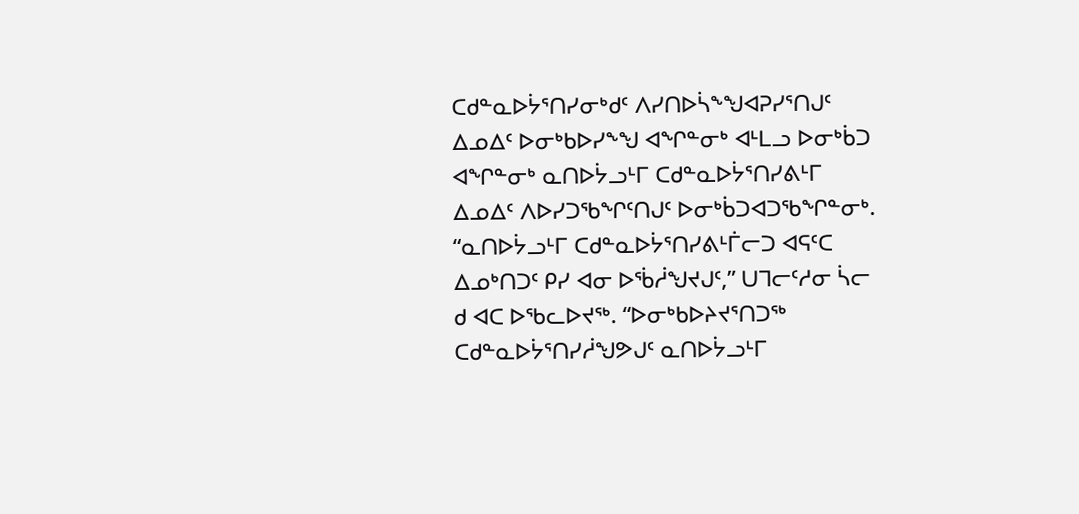ᑕᑯᓐᓇᐅᔮᕐᑎᓯᓂᒃᑯᑦ ᐱᓯᑎᐅᓵᖕᖑᐊᕈᓯᕐᑎᒍᑦ ᐃᓄᐃᑦ ᐅᓂᒃᑲᐅᓯᖕᖑ ᐊᖏᓐᓂᒃ ᐊᒻᒪᓗ ᐅᓂᒃᑳᑐ ᐊᖏᓐᓂᒃ ᓇᑎᐅᔮᓗᒻᒥ ᑕᑯᓐᓇᐅᔮᕐᑎᓯᕕᒻᒥ ᐃᓄᐃᑦ ᐱᐅᓯᑐᖃᖏᑦᑎᒍᑦ ᐅᓂᒃᑳᑐᐊᑐᖃᖏᓐᓂᒃ.
“ᓇᑎᐅᔮᓗᒻᒥ ᑕᑯᓐᓇᐅᔮᕐᑎᓯᕕᒻᒦᓕᑐ ᐊᕋᑦᑕ ᐃᓄᒃᑎᑐᑦ ᑭᓯ ᐊᓂ ᐅᖄᓲᖑᔪᒍᑦ,” ᑌᒣᓕᑦᓱᓂ ᓵᓕ ᑯ ᐊᑕ ᐅᖃᓚᐅᔪᖅ. “ᐅᓂᒃᑲᐅᔨᔪᕐᑎᑐᖅ ᑕᑯᓐᓇᐅᔮᕐᑎᓯᓲᖑᕗᒍᑦ ᓇᑎᐅᔮᓗᒻᒥ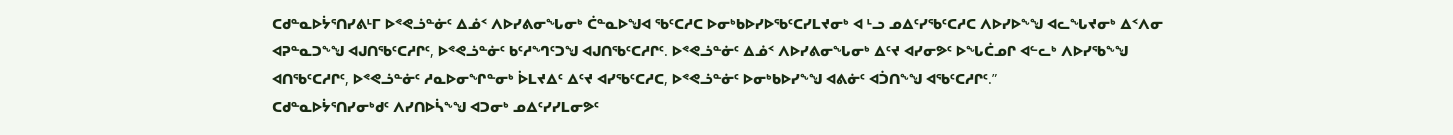ᑕᑯᓐᓇᐅᔮᕐᑎᓯᕕᒻᒥ ᐅᕝᕙᓘᓐᓃᑦ ᐃᓅᑉ ᐱᐅᓯᕕᓂᖓᓂᒃ ᑖᓐᓇᐅᖑᐊ ᖃᑦᑕᓱᑕ ᐅᓂᒃᑲᐅᓯᐅᖃᑦᑕᓯᒪᔪᓂᒃ ᐊ ᒻᓗ ᓄᐃᑦᓯᖃᑦᑕᓱᑕ ᐱᐅᓯᐅᖕᖑ ᐊᓚᖓᔪᓂᒃ ᐃᑉᐱᓂ ᐊᕈᓐᓇᑐᖕᖑ ᐊᒍᑎᖃᑦᑕᓱᒋᑦ, ᐅᕝᕙᓘᓐᓃᑦ ᑲᑦᓱᙰᑦᑐᖑ ᐊᒍᑎᖃᑦᑕᓱᒋᑦ. ᐅᕝᕙᓘᓐᓃᑦ ᐃᓅᑉ ᐱᐅᓯᕕᓂᖓᓂᒃ ᐃᑦᔪ ᐊᓯᓂᕗᑦ ᐅᖓᑖᓄᒋ ᐊᓪᓚᒃ ᐱᐅᓯᖃᖕᖑ ᐊᑎᖃᑦᑕᓱᒋᑦ, ᐅᕝᕙᓘᓐᓃᑦ ᓱᓇᐅᓂᖏᓐᓂᒃ ᐆᒪᔪᐃᑦ ᐃᑦᔪ ᐊᓯᖃᑦᑕᓱᑕ, ᐅᕝᕙᓘᓐᓃᑦ ᐅᓂᒃᑲᐅᓯᖕᖑ ᐊᕕᓃᑦ ᐊᑑᑎᖕᖑ ᐊᖃᑦᑕᓱᒋᑦ.”
ᑕᑯᓐᓇᐅᔮᕐᑎᓯᓂᒃᑯᑦ ᐱᓯᑎᐅᓵᖕᖑ ᐊᑐᓂᒃ ᓄᐃᑦᓯᓯᒪᓂᕗᑦ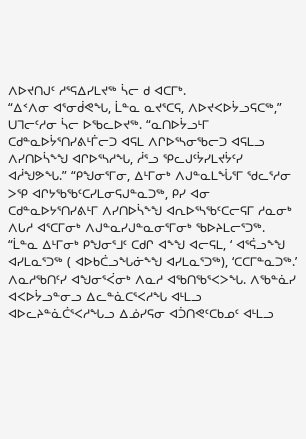ᐱᐅᔪᑎᒍᑦ ᓱᕐᕋᐃᓯᒪᔪᖅ ᓵᓕ ᑯ ᐊᑕᒥᒃ.
“ᐃᑉᐱᓂ ᐊᕐᓂᑰᕙᖓ, ᒫᓐᓇ ᓇᔪᕐᑕᕋ, ᐱᐅᔪᐸᐅᔮᓗᕋᑕᖅ,” ᑌᒣᓕᑦᓱᓂ ᓵᓕ ᐅᖃᓚᐅᔪᖅ. “ᓇᑎᐅᔮᓗᒻᒥ ᑕᑯᓐᓇᐅᔮᕐᑎᓯᕕᒻᒦᓕᑐ ᐊᕋᒪ ᐱᒋᐅᕐᓴᓂᖃᓕᑐ ᐊᕋᒪᓗ ᐱᓯᑎᐅᓵᖕᖑ ᐊᒋᐅᕐᓴᓱᖓ, ᓲᕐᓗ ᕿᓚᒍᑦᔮᓯᒪᔪᔮᑦᓯ ᐊᓲᖑᕗᖓ.” “ᑭᖑᓂᕐᒥᓂ, ᐃᒻᒥᓂᒃ ᐱᒍᓐᓇᒪᖔᕐᒥ ᖁᓚᕐᓱᓂ ᐳᕿ ᐊᒋᔭᖃᖃᑦᑕᓯᒪᓂᕋᒍᓐᓇᑐᖅ, ᑭᓯ ᐊᓂ ᑕᑯᓐᓇᐅᔭᕐᑎᓯᕕᒻᒥ ᐱᓯᑎᐅᓵᖕᖑ ᐊᕆᐅᕐᓴᖃᑦᑕᓕᕋᒥ ᓱᓇᓂᒃ ᐱᒐᓱ ᐊᕐᑕᒥᓂᒃ ᐱᒍᓐᓇᓯᒍᓐᓇᓂᕐᒥᓂᒃ ᖃᐅᔨᒪᓕᕐᑐᖅ.
“ᒫᓐᓇ ᐃᒻᒥᓂᒃ ᑭᖑᓂᕐᒧᑦ ᑕᑯᒋ ᐊᖕᖑ ᐊᓕᕋᒪ, ‘ ᐊᕐᕌᓗᖕᖑ ᐊᓯᒪᓇᕐᑐᖅ ( ᐊᐅᑲᑖᓗᖓᓃᖕᖑ ᐊᓯᒪᓇᕐᑐᖅ), ‘ᑕᑕᒥᓐᓇᑐᖅ.’ ᐱᓇᓱᖃᑎᑦᓯ ᐊᖑᓂᕐᐹᓂᒃ ᐱᓇᓱ ᐊᖃᑎᖃᕐᐸᐳᖓ. ᐱᖃᓐᓈᓯ ᐊᐸᐅᔮᓗᓐᓂᓗ ᐃᓚᓐᓈᑕᕐᐸᓱᖓ ᐊᒻᒪᓗ ᐊᐅᓚᔨᓐᓈᑖᕐᐸᓱᖓᓗ ᐃᓅᓯᕋᓂ ᐊᑑᑎᕙᑦᑕᑲᓄᑦ ᐊᒻᒪᓗ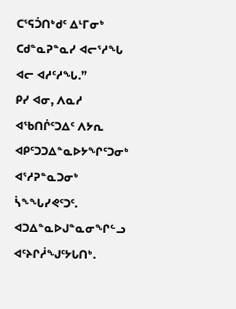ᑕᕐᕋᑑᑎᒃᑯᑦ ᐃᒻᒥᓂᒃ ᑕᑯᓐᓇᕈᓐᓇᓯ ᐊᓕᕐᓱᖓ ᐊᓕ ᐊᓱᑦᓱᖓ.”
ᑭᓯ ᐊᓂ, ᐱᓇᓱ ᐊᖃᑎᒌᑦᑐᐃᑦ ᐱᔭᕆ ᐊᑭᑦᑐᑐᐃᓐᓇᐅᔭᖏᑦᑐᓂᒃ ᐊᕐᓱᕈᓐᓇᑐᓂᒃ ᓵᖕᖓᓯᕙᑦᑐᑦ. ᐊᑐᐃᓐᓇᐅᒍᓐᓇᓂᖏᓪᓗ ᐊᑦᔨᒋᓲᖑᑦᔭᒐᑎᒃ.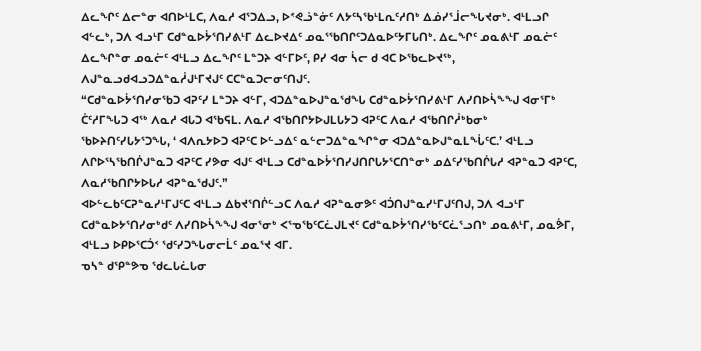ᐃᓚᖏᑦ ᐃᓕᓐᓂ ᐊᑎᐅᒻᒪᑕ, ᐱᓇᓱ ᐊᕐᑐᐃᓗ, ᐅᕝᕙᓘᓐᓃᑦ ᐱᔭᑦᓴᖃᒻᒪᕆᑦᓱᑎᒃ ᐃᓅᓯᕐᒨᓕᖓᔪᓂᒃ. ᐊᒻᒪᓗᒋ ᐊᓪᓚᒃ, ᑐᐱ ᐊᓗᒻᒥ ᑕᑯᓐᓇᐅᔮᕐᑎᓯᕕᒻᒥ ᐃᓚᐅᔪᐃᑦ ᓄᓇᕐᖃᑎᒋᑦᑐᐃᓇᐅᑦᔭᒥᒐᑎᒃ. ᐃᓚᖏᑦ ᓄᓇᕕᒻᒥ ᓄᓇᓖᑦ ᐃᓚᖏᓐᓂ ᓄᓇᓖᑦ ᐊᒻᒪᓗ ᐃᓚᖏᑦ ᒪᓐᑐᔨ ᐊᓪᒥᐅᑦ, ᑭᓯ ᐊᓂ ᓵᓕ ᑯ ᐊᑕ ᐅᖃᓚᐅᔪᖅ, ᐱᒍᓐᓇᓗᑯᐊᓗᑐᐃᓐᓇᓲᒍᒻᒥᔪᒍᑦ ᑕᑕᓐᓇᑐᓕᓂᑦᑎᒍᑦ.
“ᑕᑯᓐᓇᐅᔮᕐᑎᓯᓂᖃᑐ ᐊᕈᑦᓯ ᒪᓐᑐᔨ ᐊᓪᒥ, ᐊᑐᐃᓐᓇᐅᒍᓐᓇᖁᖓ ᑕᑯᓐᓇᐅᔮᕐᑎᓯᕕᒻᒥ ᐱᓯᑎᐅᓵᖕᖑ ᐊᓂᕐᒥᒃ ᑖᑦᓱᒥᖓᑐ ᐊᖅ ᐱᓇᓱ ᐊᒐᑐ ᐊᖃᕋᒪ. ᐱᓇᓱ ᐊᖃᑎᒋᔭᐅᒍᒪᒐᔭᑐ ᐊᕈᑦᑕ ᐱᓇᓱ ᐊᖃᑎᒋᓲᒃᑲᓂᒃ ᖃᐅᔨᑎᑦᓯᒐᔭᕐᑐᖓ, ‘ ᐊᐱᕆᔭᐅᑐ ᐊᕈᑦᑕ ᐅᓪᓗᐃᑦ ᓇᓪᓕᑐᐃᓐᓇᖏᓐᓂ ᐊᑐᐃᓐᓇᐅᒍᓐᓇᒪᖔᑦᑕ.’ ᐊᒻᒪᓗ ᐱᒋᐅᕐᓴᖃᑎᒌᒍᓐᓇᑐ ᐊᕈᑦᑕ ᓯᕗᓂ ᐊᒍᑦ ᐊᒻᒪᓗ ᑕᑯᓐᓇᐅᔮᕐᑎᓯᒍᑎᒋᒐᔭᕐᑕᑎᓐᓂᒃ ᓄᐃᑦᓯᖃᑎᒌᒐᓱ ᐊᕈᓐᓇᑐ ᐊᕈᑦᑕ, ᐱᓇᓱᖃᑎᒋᔭᐅᒐᓱ ᐊᕈᓐᓇᖁᒍᑦ.”
ᐊᐅᓪᓚᑲᑦᑕᕈᓐᓇᓯᒻᒥᒍᑦᑕ ᐊᒻᒪᓗ ᐃᑲᔪᕐᑎᒌᓪᓗᑕ ᐱᓇᓱ ᐊᕈᓐᓇᓂᕗᑦ ᐊᑑᑎᒍᓐᓇᓯᒻᒥᒍᑦᑎᒍ, ᑐᐱ ᐊᓗᒻᒥ ᑕᑯᓐᓇᐅᔭᕐᑎᓯᓂᒃᑯᑦ ᐱᓯᑎᐅᓵᖕᖑ ᐊᓂᕐᓂᒃ ᐸᕐᓀᖃᑦᑕᓛᒍᒪᔪᑦ ᑕᑯᓐᓇᐅᔮᕐᑎᓯᖃᑦᑕᓛᕐᓗᑎᒃ ᓄᓇᕕᒻᒥ, ᓄᓇᕘᒥ, ᐊᒻᒪᓗ ᐅᑭᐅᕐᑕᑑᑉ ᖁᑦᓯᑐᖓᓂᓕᒫᑦ ᓄᓇᕐᔪ ᐊᒥ.
ᓀᓴᓐ ᑯᕿᓐᕗᓀ ᖁᓚᒐᓛᒐᓂ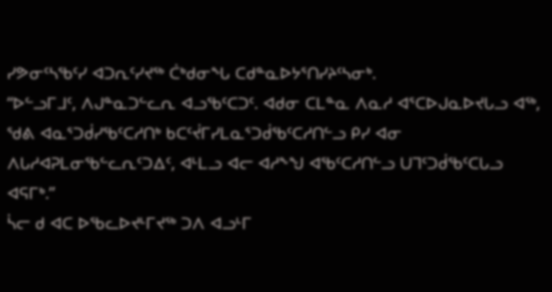ᓯᕗᓂᑦᓴᖃᑦᓯ ᐊᑐᕆᑦᓯᔪᖅ ᑖᒃᑯᓂᖓ ᑕᑯᓐᓇᐅᔭᕐᑎᓯᔨᑦᓴᓂᒃ.
“ᐅᓪᓗᒥᒧᑦ, ᐱᒍᓐᓇᑐᓪᓚᕆ ᐊᓗᖃᑦᑕᑐᑦ. ᐊᑯᓂ ᑕᒪᓐᓇ ᐱᓇᓱ ᐊᕐᑕᐅᒍᓇᐅᔪᒐᓗ ᐊᖅ, ᖁᕕ ᐊᓇᕐᑐᑰᓯᖃᑦᑕᓱᑎᒃ ᑲᑕᑦᔫᒥᓯᒪᓇᕐᑐᑰᖃᑦᑕᓱᑎᓪᓗ ᑭᓯ ᐊᓂ ᐱᒐᓱᐊᕈᒪᓂᖃᓪᓚᕆᑦᑐᐃᑦ, ᐊᒻᒪᓗ ᐊᓕ ᐊᓱᖕᖑ ᐊᖃᑦᑕᓱᑎᓪᓗ ᑌᒣᑦᑐᑰᖃᑦᑕᒐᓗ ᐊᕋᒥᒃ.”
ᓵᓕ ᑯ ᐊᑕ ᐅᖃᓚᐅᔪᒻᒥᔪᖅ ᑐᐱ ᐊᓗᒻᒥ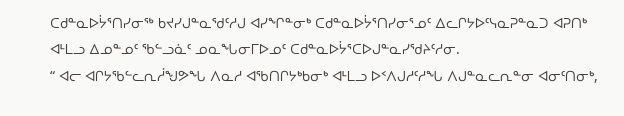ᑕᑯᓐᓇᐅᔮᕐᑎᓯᓂᖅ ᑲᔪᓯᒍᓐᓇᖁᑦᓱᒍ ᐊᓯᖏᓐᓂᒃ ᑕᑯᓐᓇᐅᔮᕐᑎᓯᓂᕐᓄᑦ ᐃᓚᒋᔭᐅᑦᓭᓇᕈᓐᓇᑐ ᐊᕈᑎᒃ ᐊᒻᒪᓗ ᐃᓄᓐᓄᑦ ᖃᓪᓗᓈᑦ ᓄᓇᖓᓂᒥᐅᓄᑦ ᑕᑯᓐᓇᐅᔮᕐᑕᐅᒍᓐᓇᓯᖁᔨᑦᓱᓂ.
“ ᐊᓕ ᐊᒋᔭᖃᓪᓚᕆᓲᖑᕗᖓ ᐱᓇᓱ ᐊᖃᑎᒋᔭᒃᑲᓂᒃ ᐊᒻᒪᓗ ᐅᑉᐱᒍᓱᑦᓱᖓ ᐱᒍᓐᓇᓚᕆᓐᓂ ᐊᓂᑦᑎᓂᒃ,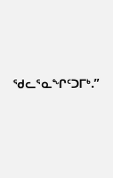ᖁᓚᕐᓇᖏᑦᑐᒥᒃ.”